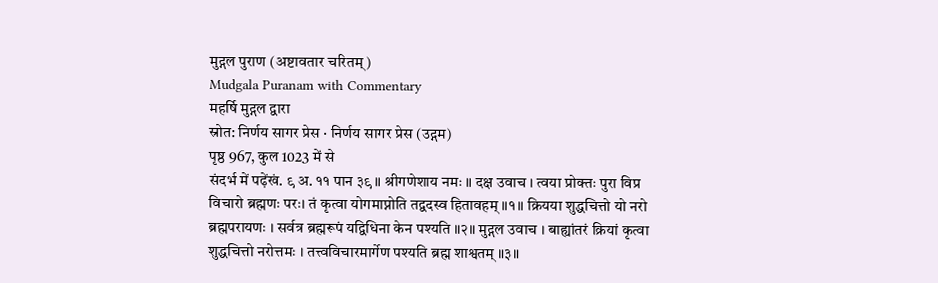मुद्गल पुराण (अष्टावतार चरितम्)
Mudgala Puranam with Commentary
महर्षि मुद्गल द्वारा
स्रोत: निर्णय सागर प्रेस · निर्णय सागर प्रेस (उद्गम)
पृष्ठ 967, कुल 1023 में से
संदर्भ में पढ़ेंखं. ९ अ. ११ पान ३९ ॥ श्रीगणेशाय नमः ॥ दक्ष उवाच । त्वया प्रोक्तः पुरा विप्र विचारो ब्रह्मणः परः। तं कृत्वा योगमाप्नोति तद्वदस्व हितावहम् ॥१॥ क्रियया शुद्धचित्तो यो नरो ब्रह्मपरायणः । सर्वत्र ब्रह्मरूपं यद्विधिना केन पश्यति ॥२॥ मुद्गल उवाच । बाह्यांतरं क्रियां कृत्वा शुद्धचित्तो नरोत्तमः । तत्त्वविचारमार्गेण पश्यति ब्रह्म शाश्वतम् ॥३॥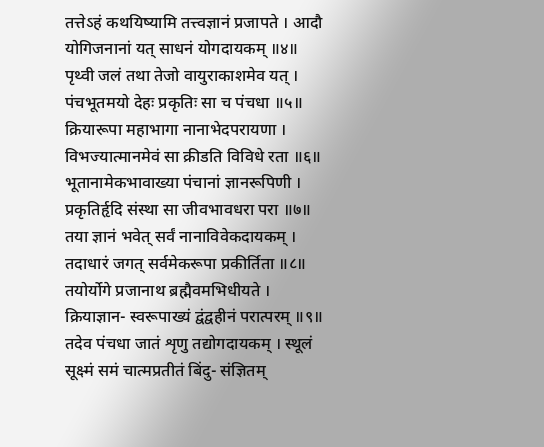तत्तेऽहं कथयिष्यामि तत्त्वज्ञानं प्रजापते । आदौ योगिजनानां यत् साधनं योगदायकम् ॥४॥ पृथ्वी जलं तथा तेजो वायुराकाशमेव यत् । पंचभूतमयो देहः प्रकृतिः सा च पंचधा ॥५॥ क्रियारूपा महाभागा नानाभेदपरायणा । विभज्यात्मानमेवं सा क्रीडति विविधे रता ॥६॥ भूतानामेकभावाख्या पंचानां ज्ञानरूपिणी । प्रकृतिर्हृदि संस्था सा जीवभावधरा परा ॥७॥ तया ज्ञानं भवेत् सर्वं नानाविवेकदायकम् । तदाधारं जगत् सर्वमेकरूपा प्रकीर्तिता ॥८॥ तयोर्योगे प्रजानाथ ब्रह्मैवमभिधीयते । क्रियाज्ञान- स्वरूपाख्यं द्वंद्वहीनं परात्परम् ॥९॥ तदेव पंचधा जातं शृणु तद्योगदायकम् । स्थूलं सूक्ष्मं समं चात्मप्रतीतं बिंदु- संज्ञितम्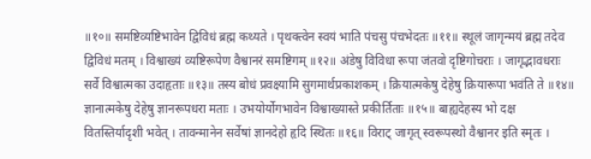॥१०॥ समष्टिव्यष्टिभावेन द्विविधं ब्रह्म कथ्यते । पृथक्त्वेन स्वयं भाति पंचसु पंचभेदतः ॥११॥ स्थूलं जागृन्मयं ब्रह्म तदेव द्विविधं मतम् । विश्वाख्यं व्यष्टिरूपेण वैश्वानरं समष्टिगम् ॥१२॥ अंडेषु विविधा रूपा जंतवो दृष्टिगोचराः । जागृद्भावधराः सर्वे विश्वात्मका उदाहृताः ॥१३॥ तस्य बोधं प्रवक्ष्यामि सुगमार्थप्रकाशकम् । क्रियात्मकेषु देहेषु क्रियारूपा भवंति ते ॥१४॥ ज्ञानात्मकेषु देहेषु ज्ञानरूपधरा मताः । उभयोर्योगभावेन विश्वाख्यास्ते प्रकीर्तिताः ॥१५॥ बाह्यदेहस्य भो दक्ष वितस्तिर्यादृशी भवेत् । तावन्मानेन सर्वेषां ज्ञानदेहो हृदि स्थितः ॥१६॥ विराट् जागृत् स्वरूपस्थो वैश्वानर इति स्मृतः ।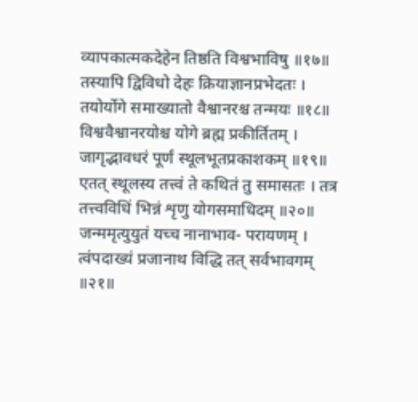व्यापकात्मकदेहेन तिष्ठति विश्वभाविषु ॥१७॥ तस्यापि द्विविधो देहः क्रियाज्ञानप्रभेदतः । तयोर्योगे समाख्यातो वैश्वानरश्च तन्मयः ॥१८॥ विश्ववैश्वानरयोश्च योगे ब्रह्म प्रकीर्तितम् । जागृद्भावधरं पूर्णं स्थूलभूतप्रकाशकम् ॥१९॥ एतत् स्थूलस्य तत्त्वं ते कथितं तु समासतः । तत्र तत्त्वविधिं भिन्नं शृणु योगसमाधिदम् ॥२०॥ जन्ममृत्युयुतं यच्च नानाभाव- परायणम् । त्वंपदाख्यं प्रजानाथ विद्धि तत् सर्वभावगम् ॥२१॥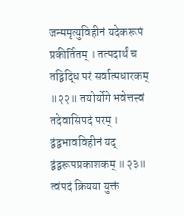जन्ममृत्युविहीनं यदेकरूपं प्रकीर्तितम् । तत्पदार्थं च तद्विद्धि परं सर्वात्मधारकम् ॥२२॥ तयोर्योगे भवेत्तत्त्वं तदेवासिपदं परम् । द्वंद्वभावविहीनं यद् द्वंद्वरूपप्रकाशकम् ॥२३॥ त्वंपदं क्रियया युक्तं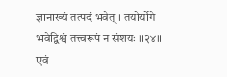ज्ञानाख्यं तत्पदं भवेत् । तयोर्योगे भवेद्विश्वं तत्त्वरूपं न संशयः ॥२४॥ एवं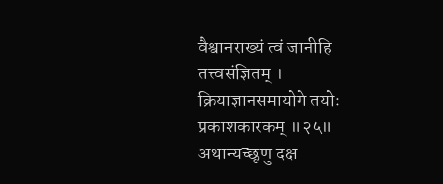वैश्वानराख्यं त्वं जानीहि तत्त्वसंज्ञितम् । क्रियाज्ञानसमायोगे तयोः प्रकाशकारकम् ॥२५॥ अथान्यच्छृणु दक्ष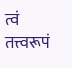त्वं तत्त्वरूपं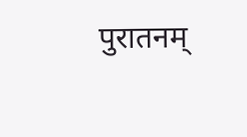पुरातनम्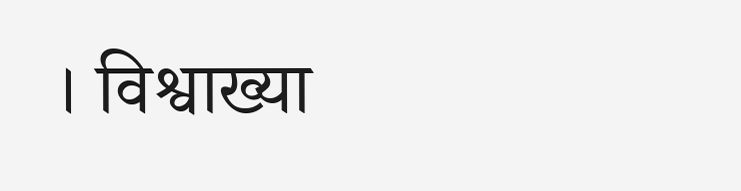। विश्वाख्या